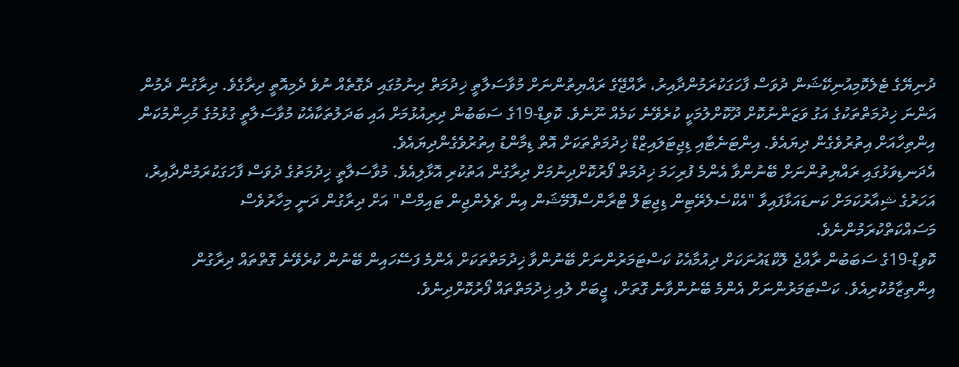ދުނިޔޭގެ ޓެލެކޮމިއުނިކޭޝަން ދުވަސް ފާހަގަކުރަމުންދާއިރު، ރާއްޖޭގެ ރައްޔިތުންނަށް މުވާސަލާތީ ޚިދުމަތް ދިނުމުގައި ދެގޮތެއް ނުވެ ދެމިއޮތީ ދިރާގެވެ. ދިރާގުން ދެމުން އަންނަ ޚިދުމަތްތަކުގެ އަގު ވަޒަންނުކޮށް ދޫކޮށްލުމަކީ ކުރެވޭނެ ކަމެއް ނޫނެވެ. ކޮވިޑް-19ގެ ސަބަބުން ދިރިއުޅުމަށް އައި ބަދަލުތަކާއެކު މުވާސަލާތީ ގުޅުމުގެ މުހިންމުކަން އިންތިހާއަށް އިތުރުވެގެން ދިޔައެވެ. އިންޓަނެޓާއި ޑިޖިޓަލައިޒްޑް ޚިދުމަތްތަކަށް އޮތް ޑިމާންޑު އިތުރުވެގެންދިޔައެވެ.
އެދަނޑިވަޅުގައި ރައްޔިތުންނަށް ބޭނުންވާ އެންމެ ފުރިހަމަ ޚިދުމަތް ފޯރުކޮށްދިނުމަށް ދިރާގުން އަތުކުރި އޮޅާލިއެވެ. މުވާސަލާތީ ޚިދުމަތުގެ ދުވަސް ފާހަގަކުރަމުންދާއިރު، އަހަރުގެ ޝިއާރުކަމަށް ކަނޑައަޅާފައިވާ "އެކްސެލެރޭޓިން ޑިޖިޓަލް ޓްރާންސްފޮމޭޝަން އިން ޗެލެންޖިން ޓައިމްސް" އަށް ދިރާގުން ދަނީ މިހާރުވެސް މަސައްކަތްކުރަމުންނެވެ.
ކޮވިޑް-19ގެ ސަބަބުން ރާއްޖެ ލޮކްޑައުނަކަށް ދިއުމާއެކު ކަސްޓަމަރުންނަށް ބޭނުންވާ ޚިދުމަތްތަކަށް އެންމެ ފަސޭހައިން ބޭނުން ކުރެވޭނެ ގޮތްތައް ދިރާގުން އިންތިޒާމުކުރިއެވެ. ކަސްޓަމަރުންނަށް އެންމެ ބޭނުންވާނެ ގޮތަށް، ޖީބަށް ލުއި ޚިދުމަތްތައް ފޯރުކޮށްދިނެވެ.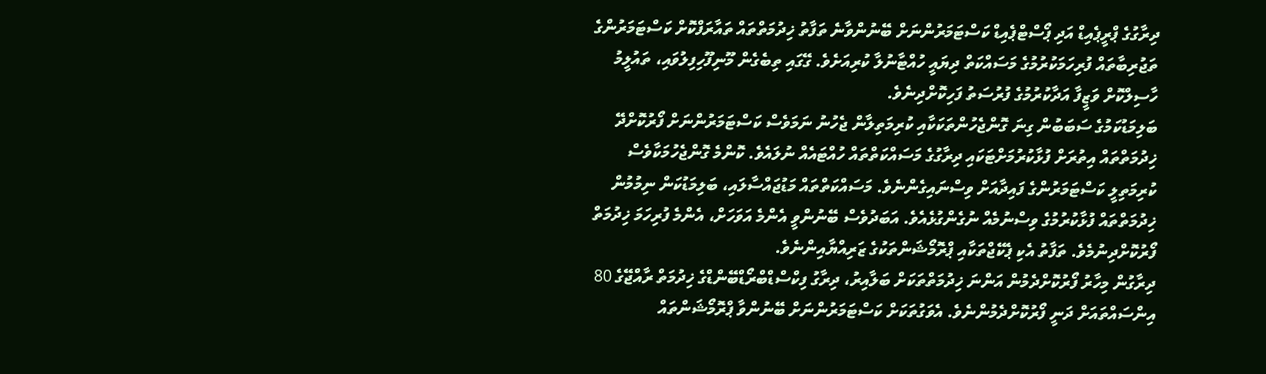ދިރާގުގެ ޕްރީޕެއިޑް އަދި ޕޯސްޓްޕެއިޑް ކަސްޓަމަރުންނަށް ބޭނުންވާނެ ތަފާތު ޚިދުމަތްތައް ތައާރަފްކޮށް ކަސްޓަމަރުންގެ ތަޖުރިބާތައް ފުރިހަމަކުރުމުގެ މަސައްކަތް ދިޔައީ ހުއްޓާނުލާ ކުރިއަށެވެ. ގޭގައި ތިބެގެން މޫނިފޫހިފިލުވައި، ތައުލީމު ހާސިލްކޮށް ވަޒީފާ އަދާކުރުމުގެ ފުރުސަތު ފަހިކޮށްދިނެވެ.
ބަލިމަޑުކަމުގެ ސަބަބުން ގިނަ ގޮންޖެހުންތަކަކާއި ކުރިމަތިލާން ޖެހުނު ނަމަވެސް ކަސްޓަމަރުންނަށް ފޯރުކޮށްދޭ ޚިދުމަތްތައް އިތުރަށް ފުޅާކުރުމަށްޓަކައި ދިރާގުގެ މަސައްކަތްތައް ހުއްޓައެއް ނުލައެވެ. ކޮންމެ ގޮންޖެހުމަކާވެސް ކުރިމަތިލީ ކަސްޓަމަރުންގެ ފައިދާއަށް ވިސްނައިގެންނެވެ. މަސައްކަތްތައް މަޑުޖައްސާލައި، ބަލިމަޑުކަން ނިމުމުން ޚިދުމަތްތައް ފުޅާކުރުމުގެ ވިސްނުމެއް ނުގެންގުޅެއެވެ. އަބަދުވެސް ބޭނުންވީ އެންމެ އަވަހަށް، އެންމެ ފުރިހަމަ ޚިދުމަތް ފޯރުކޮށްދިނުމެވެ. ތަފާތު އެކި ޕެކޭޖްތަކާއި ޕްރޮމޯޝަންތަކުގެ ޒަރިއްޔާއިންނެވެ.
ދިރާގުން މިހާރު ފޯރުކޮށްދެމުން އަންނަ ޚިދުމަތްތަކަށް ބަލާއިރު، ދިރާގު ފިކްސްޑްބްރޯޑްބޭންޑްގެ ޚިދުމަތް ރާއްޖޭގެ 80 އިންސައްތައަށް ދަނީ ފޯރުކޮށްދެމުންނެވެ. އެވަގުތަކަށް ކަސްޓަމަރުންނަށް ބޭނުންވާ ޕްރޮމޯޝަންތައް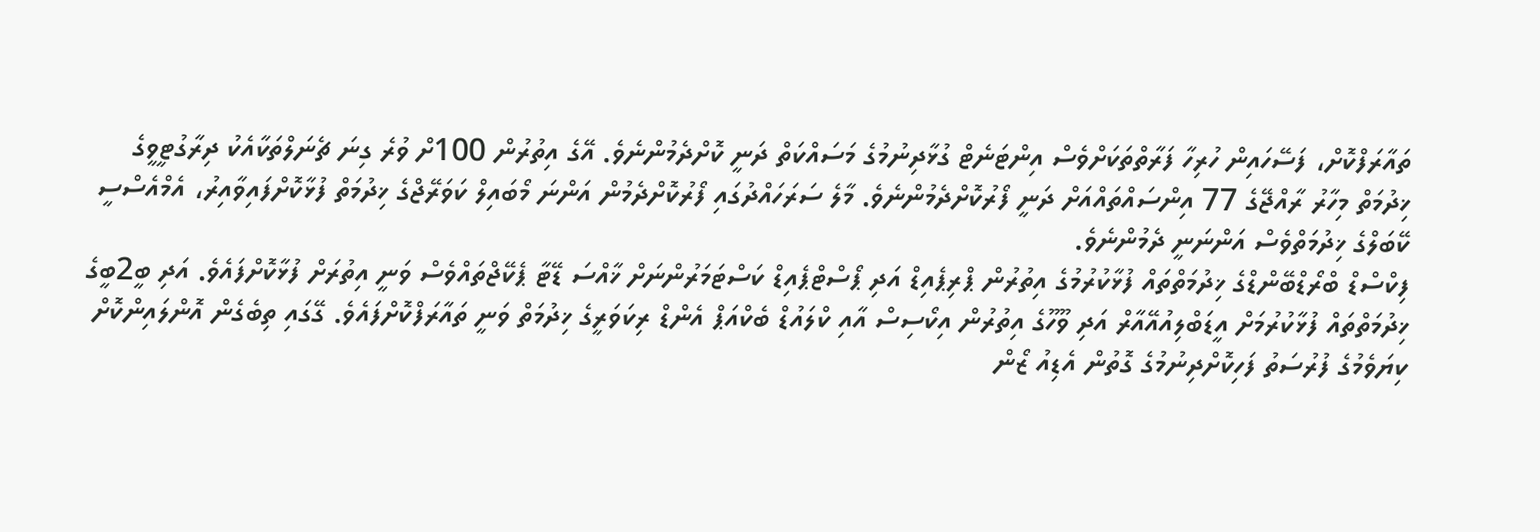ތައާރަފްކޮށް، ފަސޭހައިން ހުރިހާ ފަރާތްތަކަށްވެސް އިންޓަނެޓް ގުޅާދިނުމުގެ މަސައްކަތް ދަނީ ކޮށްދެމުންނެވެ. އޭގެ އިތުރުން 100ށް ވުރެ ގިނަ ޗެނަލްތަކާއެކު ދިރާގުޓީވީގެ ޚިދުމަތް މިހާރު ރާއްޖޭގެ 77 އިންސައްތައްއަށް ދަނީ ފޯރުކޮށްދެމުންނެވެ. މާލެ ސަރަހައްދުގައި ފޯރުކޮށްދެމުން އަންނަ މޯބައިލް ކަވަރޭޖްގެ ޚިދުމަތް ފުޅާކޮށްފައިވާއިރު، އެމްއެސްސީ ކޭބަލްގެ ޚިދުމަތްވެސް އަންނަނީ ދެމުންނެވެ.
ފިކްސްޑް ބްރޯޑްބޭންޑްގެ ޚިދުމަތްތައް ފުޅާކުރުމުގެ އިތުރުން ޕްރިޕެއިޑް އަދި ޕޯސްޓްޕެއިޑް ކަސްޓަމަރުންނަށް ޚާއްސަ ޑޭޓާ ޕެކޭޖްތައްވެސް ވަނީ އިތުރަށް ފުޅާކޮށްފައެވެ. އަދި ބީ2ބީގެ ޚިދުމަތްތައް ފުޅާކުރުމަށް އީޑަބްލިއުއޭއާރް އަދި ވޫހޫގެ އިތުރުން އިކޯސިސް އާއި ކްލައުޑް ބެކްއަޕް އެންޑް ރިކަވަރީގެ ޚިދުމަތް ވަނީ ތައާރަފްކޮށްފައެވެ. ގޭގައި ތިބެގެން އޮންލައިންކޮށް ކިޔަވެމުގެ ފުރުސަތު ފަހިކޮށްދިނުމުގެ ގޮތުން އެޑިއު ޒޯން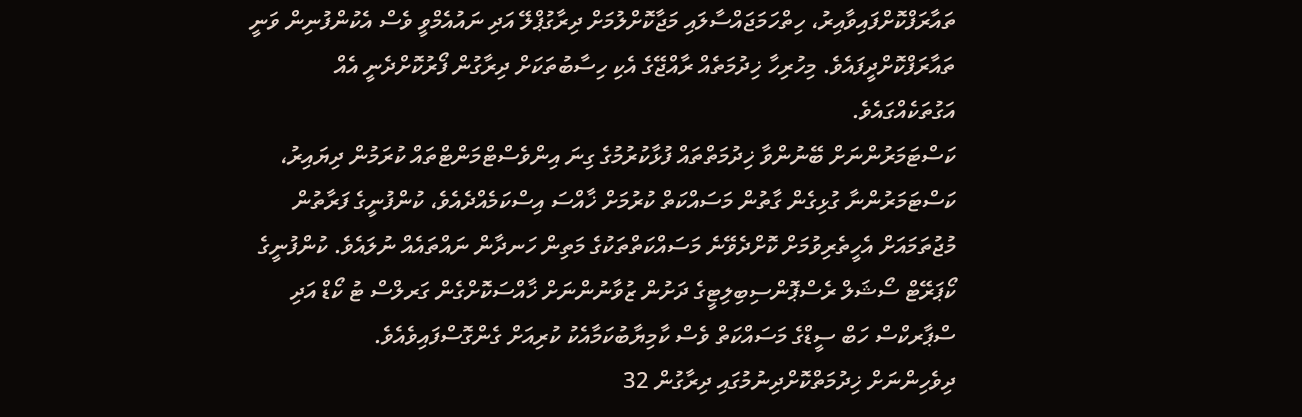ތައާރަފްކޮށްފައިވާއިރު، ހިތްހަމަޖައްސާލައި މަޖާކޮށްލުމަށް ދިރާގުޕްލޭ އަދި ނައުއެމްވީ ވެސް އެކުންފުނިން ވަނީ ތައާރަފްކޮށްދީފައެވެ. މިހުރިހާ ޚިދުމަތެއް ރާއްޖޭގެ އެކި ހިސާބުތަކަށް ދިރާގުން ފޯރުކޮށްދެނީ އެއް އަގުތަކެއްގައެވެ.
ކަސްޓަމަރުންނަށް ބޭނުންވާ ޚިދުމަތްތައް ފުޅާކުރުމުގެ ގިނަ އިންވެސްޓްމަންޓްތައް ކުރަމުން ދިޔައިރު، ކަސްޓަމަރުންނާ ގުޅިގެން ގާތުން މަސައްކަތް ކުރުމަށް ޚާއްސަ އިސްކަމެއްދެއެވެ، ކުންފުނީގެ ފަރާތުން މުޖުތަމައަށް އެހީތެރިވުމަށް ކޮށްދެވޭނެ މަސައްކަތްތަކުގެ މަތިން ހަނދާން ނައްތައެއް ނުލައެވެ. ކުންފުނީގެ ކޯޕަރޭޓް ސޯޝަލް ރެސްޕޮންސިބިލިޓީގެ ދަށުން ޒުވާނުންނަށް ޚާއްސަކޮށްގެން ގަރލްސް ޓު ކޯޑް އަދި ސްޕާރކްސް ހަބް ސީޑްގެ މަސައްކަތް ވެސް ކާމިޔާބުކަމާއެކު ކުރިއަށް ގެންގޮސްފައިވެއެވެ.
ދިވެހިންނަށް ޚިދުމަތްކޮށްދިނުމުގައި ދިރާގުން 32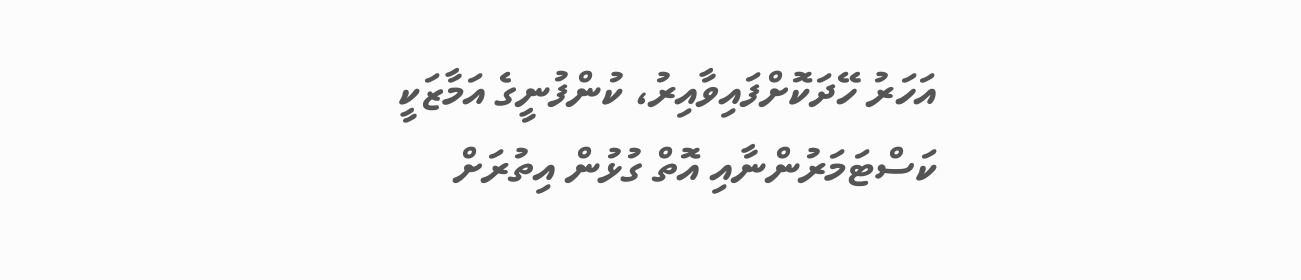އަހަރު ހޭދަކޮށްފައިވާއިރު، ކުންފުނީގެ އަމާޒަކީ ކަސްޓަމަރުންނާއި އޮތް ގުޅުން އިތުރަށް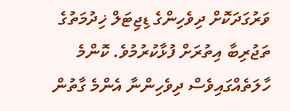ވަރުގަދަކޮށް ދިވެހިންގެ ޑިޖިޓަލް ޚިދުމަތުގެ ތަޖުރިބާ އިތުރަށް ފުޅާކުރުމުވެ. ކޮންމެ ހާލަތެއްގައިވެސް ދިވެހިންނާ އެންމެ ގާތުން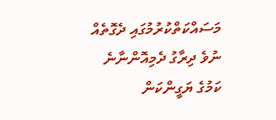މަސައްކަތްކުރުމުގައި ދެގޮތެއް ނުވެ ދިރާގު ދެމިއޮންނާނެ ކަމުގެ ޔަގީންކަން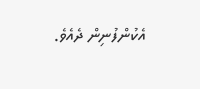އެކުންފުނިން ދެއެވެ.